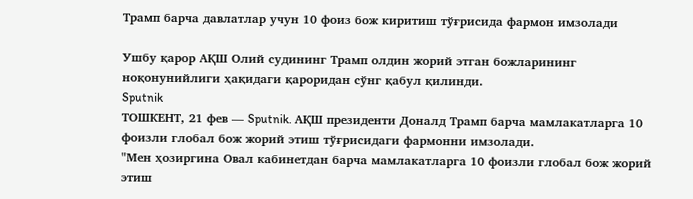Трамп барча давлатлар учун 10 фоиз бож киритиш тўғрисида фармон имзолади

Ушбу қарор АҚШ Олий судининг Трамп олдин жорий этган божларининг ноқонунийлиги ҳақидаги қароридан сўнг қабул қилинди.
Sputnik
ТОШКЕНТ, 21 фев — Sputnik. АҚШ президенти Доналд Трамп барча мамлакатларга 10 фоизли глобал бож жорий этиш тўғрисидаги фармонни имзолади.
"Мен ҳозиргина Овал кабинетдан барча мамлакатларга 10 фоизли глобал бож жорий этиш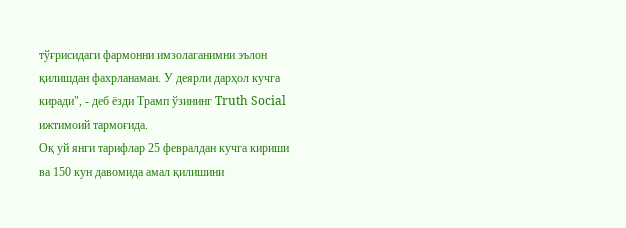тўғрисидаги фармонни имзолаганимни эълон қилишдан фахрланаман. У деярли дарҳол кучга киради", - деб ёзди Трамп ўзининг Truth Social ижтимоий тармоғида.
Оқ уй янги тарифлар 25 февралдан кучга кириши ва 150 кун давомида амал қилишини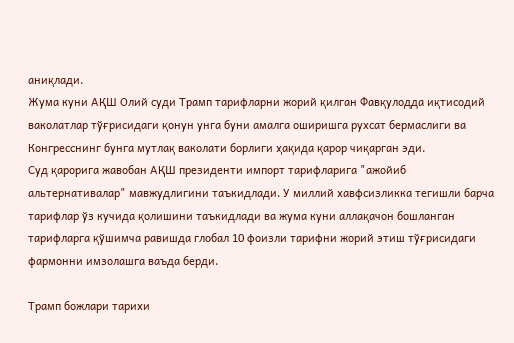аниқлади.
Жума куни АҚШ Олий суди Трамп тарифларни жорий қилган Фавқулодда иқтисодий ваколатлар тўғрисидаги қонун унга буни амалга оширишга рухсат бермаслиги ва Конгресснинг бунга мутлақ ваколати борлиги ҳақида қарор чиқарган эди.
Суд қарорига жавобан АҚШ президенти импорт тарифларига "ажойиб альтернативалар" мавжудлигини таъкидлади. У миллий хавфсизликка тегишли барча тарифлар ўз кучида қолишини таъкидлади ва жума куни аллақачон бошланган тарифларга қўшимча равишда глобал 10 фоизли тарифни жорий этиш тўғрисидаги фармонни имзолашга ваъда берди.

Трамп божлари тарихи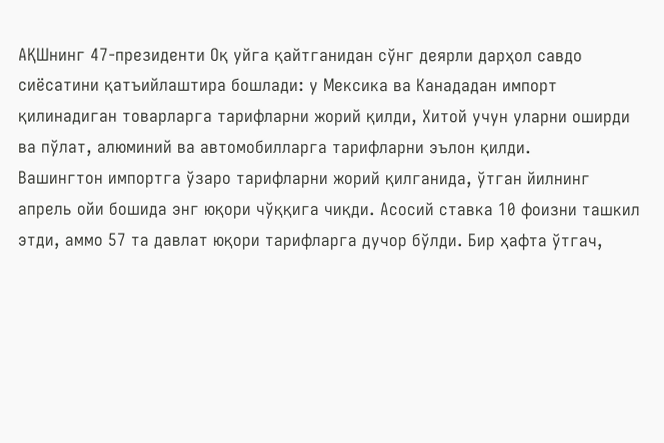АҚШнинг 47-президенти Оқ уйга қайтганидан сўнг деярли дарҳол савдо сиёсатини қатъийлаштира бошлади: у Мексика ва Канададан импорт қилинадиган товарларга тарифларни жорий қилди, Хитой учун уларни оширди ва пўлат, алюминий ва автомобилларга тарифларни эълон қилди.
Вашингтон импортга ўзаро тарифларни жорий қилганида, ўтган йилнинг апрель ойи бошида энг юқори чўққига чиқди. Асосий ставка 10 фоизни ташкил этди, аммо 57 та давлат юқори тарифларга дучор бўлди. Бир ҳафта ўтгач,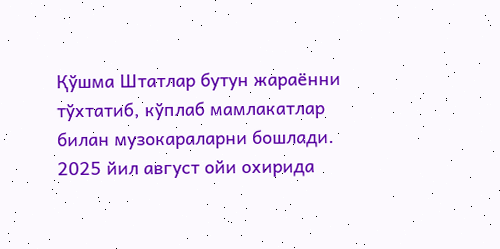Қўшма Штатлар бутун жараённи тўхтатиб, кўплаб мамлакатлар билан музокараларни бошлади.
2025 йил август ойи охирида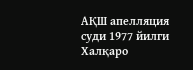АҚШ апелляция суди 1977 йилги Халқаро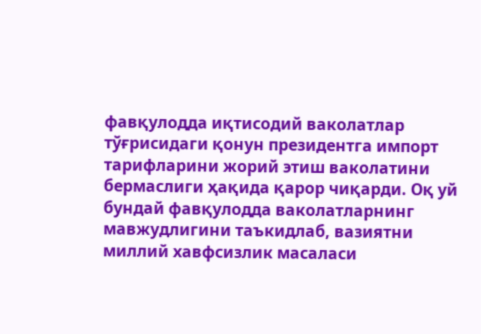фавқулодда иқтисодий ваколатлар тўғрисидаги қонун президентга импорт тарифларини жорий этиш ваколатини бермаслиги ҳақида қарор чиқарди. Оқ уй бундай фавқулодда ваколатларнинг мавжудлигини таъкидлаб, вазиятни миллий хавфсизлик масаласи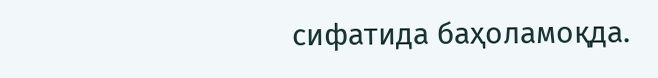сифатида баҳоламоқда.